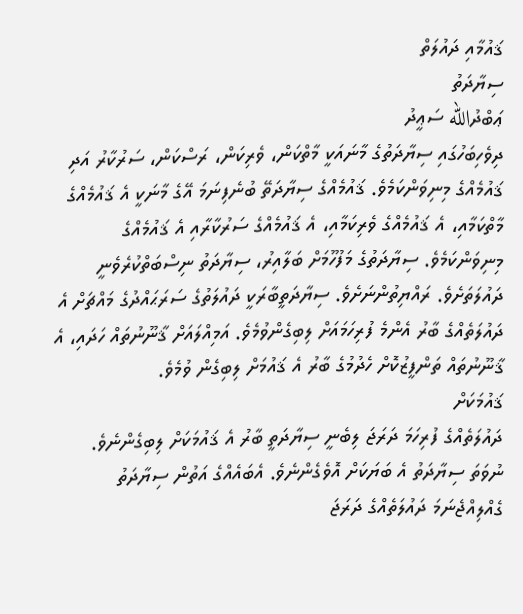ޤައުމާއި ދައުލަތް
ސިޔާދަތު
ޢަބްދުالله ސަޢީދު
ދިވެހިބަހުގައި ސިޔާދަތުގެ މާނައަކީ މާތްކަން، ވެރިކަން، ރަސްކަން، ސަރުކާރު އަދި ޤައުމެއްގެ މިނިވަންކަމެވެ. ޤައުމެއްގެ ސިޔާދަތޭ ބުނެފިނަމަ އޭގެ މާނަކީ އެ ޤައުމެއްގެ މާތްކަމާއި، އެ ޤައުމެއްގެ ވެރިކަމާއި، އެ ޤައުމެއްގެ ސަރުކާރާއި އެ ޤައުމެއްގެ މިނިވަންކަމެވެ. ސިޔާދަތުގެ މަފުހޫމަށް ބަލާއިރު، ސިޔާދަތު ނިސްބަތްކުރެވެނީ ދައުލަތަށެވެ. ރައްޔިތުންނަށެވެ. ސިޔާދަތީބާރަކީ ދައުލަތުގެ ސަރަޙައްދުގެ މައްޗަށް އެ ދައުލަތެއްގެ ބާރު އެންމެ ފުރިހަމައަށް ލިބިގެންވުމެވެ. އަމިއްލައަށް ޤާނޫނުތައް ހަދައި، އެ ޤާނޫނުތައް ތަންފީޒުކޮށް ހެދުމުގެ ބާރު އެ ޤައުމަށް ލިބިގެން ވުމެވެ.
ޤައުމަކަށް
ދައުލަތެއްގެ ފުރިހަމަ ދަރަޖަ ލިބެނީ ސިޔާދަތީ ބާރު އެ ޤައުމަކަށް ލިބިގެންނެވެ.
ނުވަތަ ސިޔާދަތު އެ ބަޔަކަށް އޮވެގެންނެވެ. އެބައެއްގެ އަތުން ސިޔާދަތު
ގެއްލިއްޖެނަމަ ދައުލަތެއްގެ ދަރަޖަ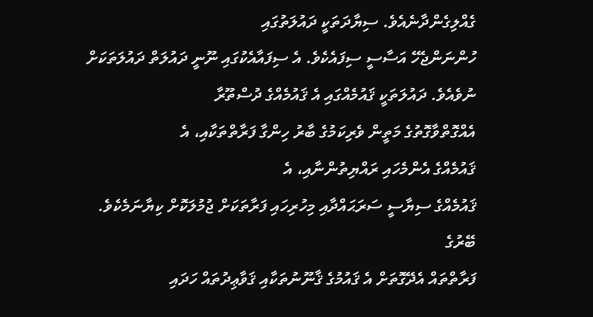ގެއްލިގެންދާނެއެވެ. ސިޔާދަތަކީ ދައުލަތުގައި
ހުންނަންޖެހޭ އަސާސީ ސިފައެކެވެ. އެ ސިފައާއެކުގައި ނޫނީ ދައުލަތް ދައުލަތަކަށް
ނުވެއެވެ. ދައުލަތަކީ ޤައުމެއްގައި އެ ޤައުމެއްގެ ދުސްތޫރާ
އެއްގޮތްވާގޮތުގެ މަތީން ވެރިކަމުގެ ބާރު ހިންގާ ފަރާތްތަކާއި، އެ
ޤައުމެއްގެ އެންމެހައި ރައްޔިތުންނާއި، އެ
ޤައުމެއްގެ ސިޔާސީ ސަރަޙައްދާއި މިހުރިހައި ފަރާތަކަށް ޖުމުލަކޮށް ކިޔާނަމެކެވެ. ބޭރުގެ
ފަރާތްތައް އެދޭގޮތަށް އެ ޤައުމުގެ ޤާނޫނުތަކާއި ޤަވާޢިދުތައް ހަދައި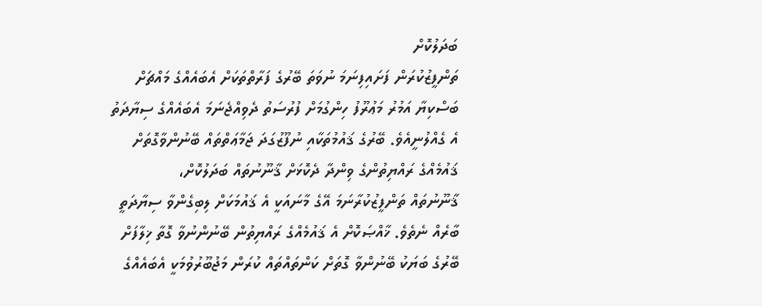ބަދަލުކޮށް
ތަންފީޒުކުރަން ފަށައިފިނަމަ ނުވަތަ ބޭރުގެ ފަރާތްތަކަށް އެބައެއްގެ މައްޗަށް
ބަސްކިޔާ އަމުރު މަޢުރޫފު ހިންގުމަށް ފުރުސަތު ދެވިއްޖެނަމަ އެބައެއްގެ ސިޔާދަތު
އެ ގެއްލުނީއެވެ. ބޭރުގެ ޤައުމުތަކާއި ނުފޫޒުގަދަ ޖަމާޢަތްތައް ބޭނުންވާގޮތަށް
ޤައުމެއްގެ ރައްޔިތުންގެ ވިންދާ ދެކޮޅަށް ޤާނޫނުތައް ބަދަލުކޮށް،
ޤާނޫނުތައް ތަންފީޒުކުރާނަމަ އޭގެ މާނައަކީ އެ ޤައުމަކަށް ލިބިގެންވާ ސިޔާދަތީ
ބާރެއް ނެތެވެ. ޚާއްޞަކޮށް އެ ޤައުމެއްގެ ރައްޔިތުން ބޭނުންނުވާ ގޮތާ ޚިލާފަށް
ބޭރުގެ ބަޔަކު ބޭނުންވާ ގޮތަށް ކަންތައްތައް ކުރަން މަޖުބޫރުވުމަކީ އެބައެއްގެ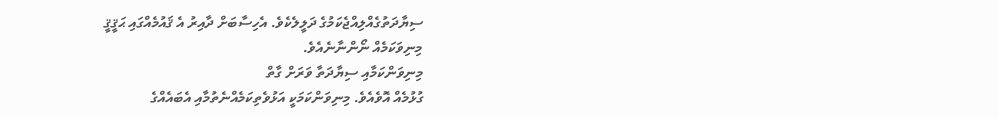ސިޔާދަތުގެއްލިއްޖެކަމުގެ ދަލީލެކެވެ. އެހިސާބަށް ދާއިރު އެ ޤައުމެއްގައި ޙަޤީޤީ
މިނިވަކަމެއް ނޯންނާނެއެވެ.
މިނިވަންކަމާއި ސިޔާދަތާ ވަރަށް ގާތް
ގުޅުމެއް އޮވެއެވެ. މިނިވަންކަމަކީ އަޅުވެތިކަމެއްނެތުމާއި އެބައެއްގެ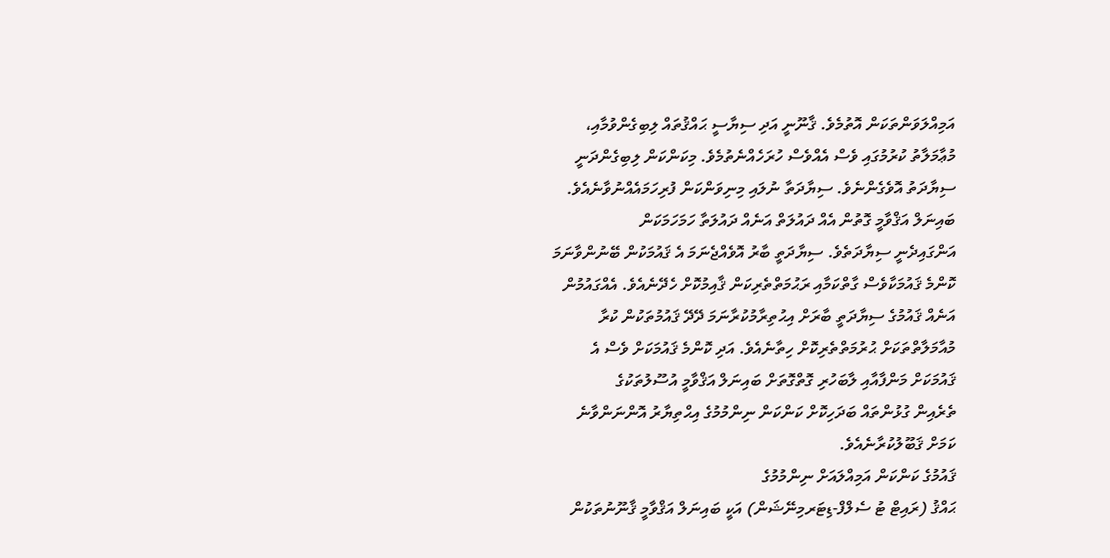އަމިއްލަވަންތަކަން އޮތުމެވެ. ޤާނޫނީ އަދި ސިޔާސީ ޙައްޤުތައް ލިބިގެންވުމާއި،
މުޢާމަލާތު ކުރުމުގައި ވެސް އެއްވެސް ހުރަހެއްނެތުމެވެ. މިކަންކަން ލިބިގެންދަނީ
ސިޔާދަތު އޮވެގެންނެވެ. ސިޔާދަތާ ނުލައި މިނިވަންކަން ފުރިހަމައެއްނުވާނެއެވެ.
ބައިނަލް އަޤްވާމީ ގޮތުން އެއް ދައުލަތް އަނެއް ދައުލަތާ ހަމަހަމަކަން
އަންގައިދެނީ ސިޔާދަތެވެ. ސިޔާދަތީ ބާރު އޮވެއްޖެނަމަ އެ ޤައުމަކުން ބޭނުންވާނަމަ
ކޮންމެ ޤައުމަކާވެސް ގާތްކަމާއި ރަޙުމަތްތެރިކަން ޤާއިމުކޮށް ހެދޭނެއެވެ. އެއްގައުމުން
އަނެއް ޤައުމުގެ ސިޔާދަތީ ބާރަށް އިޙުތިރާމުކުރާނަމަ ދޭދޭ ޤައުމުތަކުން ކުރާ
މުއާމަލާތްތަކަށް ޙުރުމަތްތެރިކޮށް ހިތާނެއެވެ. އަދި ކޮންމެ ޤައުމަކަށް ވެސް އެ
ޤައުމަކަށް މަންފާއާއި ލާބަހުރި ގޮތްގޮތަށް ބައިނަލް އަޤްވާމީ އުސޫލުތަކުގެ
ތެރެއިން ގުޅުންތައް ބަދަހިކޮށް ކަންކަން ނިންމުމުގެ އިޙްތިޔާރު އޮންނަންވާނެ
ކަމަށް ޤަބޫލުކުރާނެއެވެ.
ޤައުމުގެ ކަންކަން އަމިއްލައަށް ނިންމުމުގެ
ޙައްޤު (ރައިޓް ޓު ސެލްފް-ޑިޓަރމިނޭޝަން) އަކީ ބައިނަލް އަޤްވާމީ ޤާނޫނުތަކުން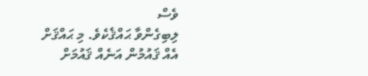ވެސް
ލިބިގެންވާ ޙައްޤެކެވެ. މި ޙައްޤަށް އެއް ޤައުމުން އަނެއް ޤައުމަށް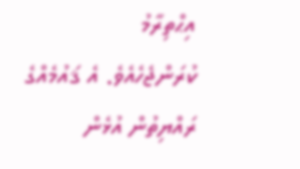އިޙްތިރާމު
ކުރަންޖެހެއެވެ. އެ ޤައުމެއްގެ ރައްޔިތުން އުޅެން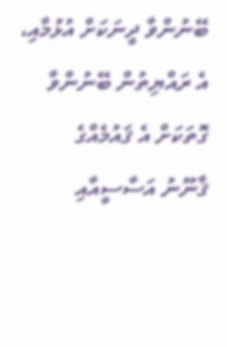ބޭނުންވާ ދީނަކަށް އުޅުމާއި، އެ ރައްޔިތުން ބޭނުންވާ ގޮތަކަށް އެ ޤައުމެއްގެ
ޤާނޫނު އަސާސީއާއި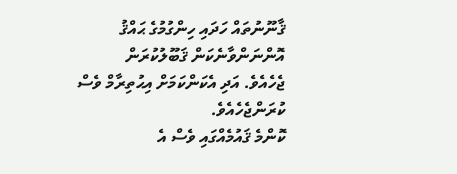ޤާނޫނުތައް ހަދައި ހިންގުމުގެ ޙައްޤު އޮންނަންވާނެކަން ޤަބޫލުކުރަން
ޖެހެއެވެ. އަދި އެކަންކަމަށް އިޙުތިރާމް ވެސް ކުރަންޖެހެއެވެ.
ކޮންމެ ޤައުމެއްގައި ވެސް އެ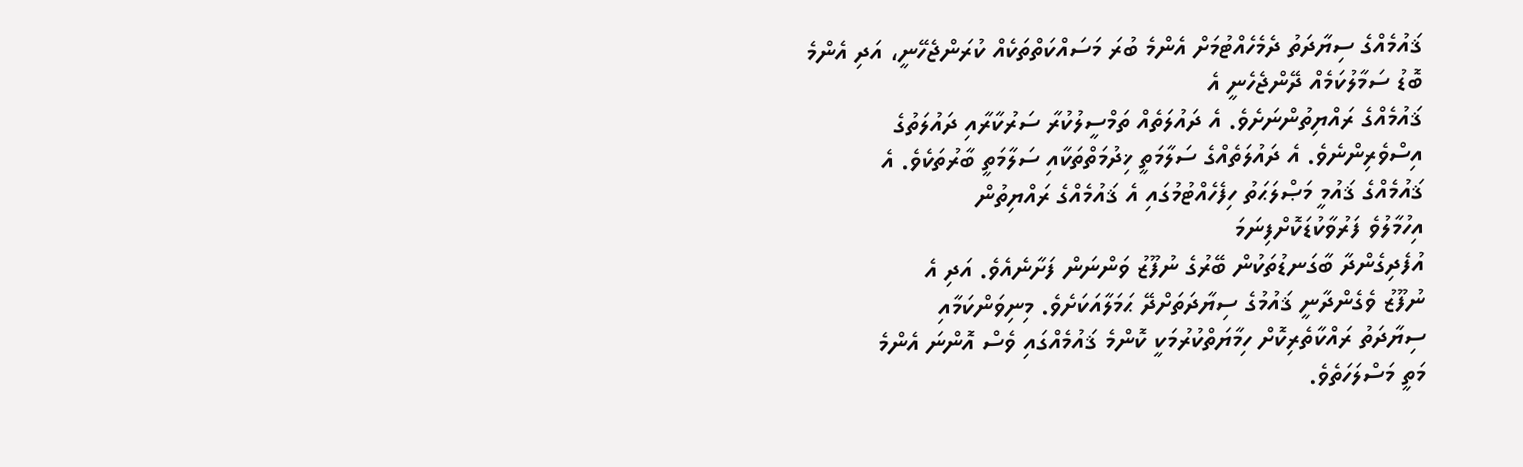ޤައުމެއްގެ ސިޔާދަތު ދެމެހެއްޓުމަށް އެންމެ ބުރަ މަސައްކަތްތަކެއް ކުރަންޖެހޭނީ، އަދި އެންމެ ބޮޑު ސަމާލުކަމެއް ދޭންޖެހެނީ އެ
ޤައުމެއްގެ ރައްޔިތުންނަށެވެ. އެ ދައުލަތެއް ތަމްސީލުކުރާ ސަރުކާރާއި ދައުލަތުގެ
އިސްވެރިންނެވެ. އެ ދައުލަތެއްގެ ސަލާމަތީ ޚިދުމަތްތަކާއި ސަލާމަތީ ބާރުތަކެވެ. އެ
ޤައުމެއްގެ ޤައުމީ މަޞްލަޙަތު ހިފެހެއްޓުމުގައި އެ ޤައުމެއްގެ ރައްޔިތުން
އިހުމާލުވެ ފަރުވާކުޑަކޮށްފިނަމަ
އުފެދިގެންދާ ބާގަނޑުތަކުން ބޭރުގެ ނުފޫޒު ވަންނަން ފަށާނެއެވެ. އަދި އެ
ނުފޫޒު ވެގެންދާނީ ޤައުމުގެ ސިޔާދަތަށްދޭ ޙަމަލާއަކަށެވެ. މިނިވަންކަމާއި
ސިޔާދަތު ރައްކާތެރިކޮށް ހިމާޔަތްކުރުމަކީ ކޮންމެ ޤައުމެއްގައި ވެސް އޮންނަ އެންމެ
މަތީ މަސްލަހަތެވެ.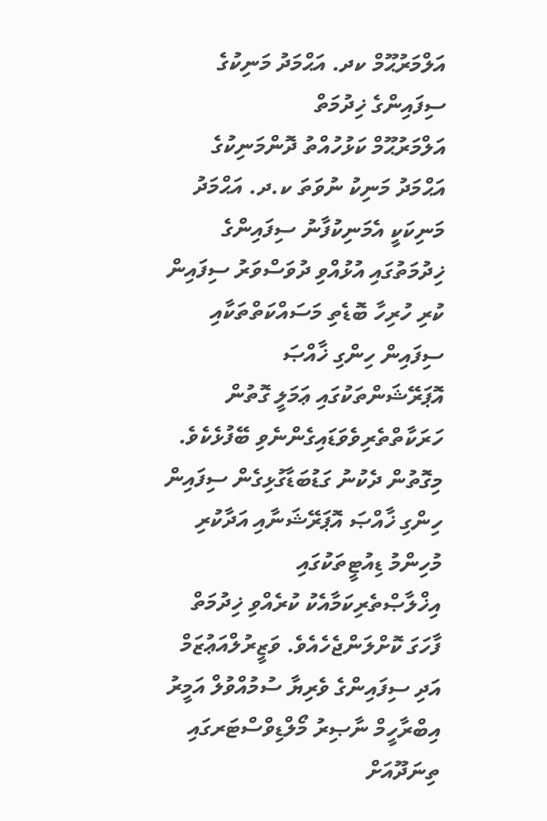އަލްމަރުޙޫމް ކދ. އަޙްމަދު މަނިކުގެ ސިފައިންގެ ޚިދުމަތް
އަލްމަރުޙޫމް ކަޅުހުއްތު ދޮންމަނިކުގެ އަޙްމަދު މަނިކު ނުވަތަ ކ.ދ. އަޙްމަދު މަނިކަކީ އެމަނިކުފާނު ސިފައިންގެ ޚިދުމަތުގައި އުޅުއްވި ދުވަސްވަރު ސިފައިން ކުރި ހުރިހާ ބޮޑެތި މަސައްކަތްތަކާއި ސިފައިން ހިންގި ޚާއްޞަ އޮޕަރޭޝަންތަކުގައި ޢަމަލީ ގޮތުން ހަރަކާތްތެރިވެވަޑައިގެންނެވި ބޭފުޅެކެވެ. މިގޮތުން ދެކުނު ގަޑުބަޑާގުޅިގެން ސިފައިން ހިންގި ޚާއްޞަ އޮޕަރޭޝަނާއި އަދާކުރި މުހިންމު ޑިއުޓީތަކުގައި އިޚްލާޞްތެރިކަމާއެކު ކުރެއްވި ޚިދުމަތް ފާހަގަ ކޮށްލަންޖެހެއެވެ. ވަޒީރުލްއަޢުޒަމް އަދި ސިފައިންގެ ވެރިޔާ ސުމުއްވުލް އަމީރު އިބްރާހީމް ނާޞިރު މޯލްޑިވްސްޓަރގައި ތިނަދޫއަށް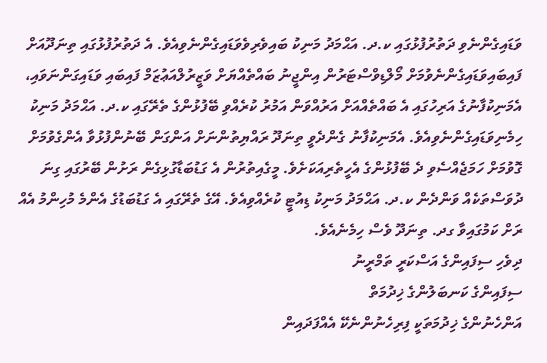ވަޑައިގެންނެވި ދަތުރުފުޅުގައި ކ.ދ. އަޙްމަދު މަނިކު ބައިވެރިވެވަޑައިގެންނެވިއެވެ. އެ ދަތުރުފުޅުގައި ތިނަދޫއަށް ފައިބައިވަޑައިގެންނެވުމަށް މޯލްޑިވްސްޓަރުން އިންޖީނު ބައްތެއްޔަށް ވަޒީރުލްއަޢުޒަމް ފައިބައި ވަޑައިގަންނަވައި، އެމަނިކުފާނުގެ އަރިހުގައި އެ ބައްތެއްއަށް އަރުއްވަން އަމުރު ކުރެއްވި ބޭފުޅުންގެ ތެރޭގައި ކ.ދ. އަޙްމަދު މަނިކު ހިމެނިވަޑައިގެންނެވިއެވެ. އެމަނިކުފާނު ގެންދެވީ ތިނަދޫ ރައްޔިތުންނަށް އަންގަން ބޭނުންފުޅުވާ އެންގެވުމަށް ގޮވުމަށް ހަމަޖެއްސެވި ދެ ބޭފުޅުންގެ އެހީތެރިއަކަށެވެ. މީގެއިތުރުން އެ ގަޑުބަޑާގުޅިގެން ރަށުން ބޭރުގައި ގިނަ ދުވަސްތަކެއް ވަންދެން ކ.ދ. އަޙްމަދު މަނިކު ޑިއުޓީ ކުރެއްވިއެވެ. އޭގެ ތެރޭގައި އެ ގަޑުބަޑުގެ އެންމެ މުހިންމު އެއް ރަށް ކަމުގައިވާ ގދ. ތިނަދޫ ވެސް ހިމެނެއެވެ.
ދިވެހި ސިފައިންގެ އަސްކަރީ ތަމްރީނު
ސިފައިންގެ ކަނބަލުންގެ ޚިދުމަތް
އަންހެނުންގެ ޚިދުމަތަކީ ފިރިހެނުންނެކޭ އެއްފަދައިން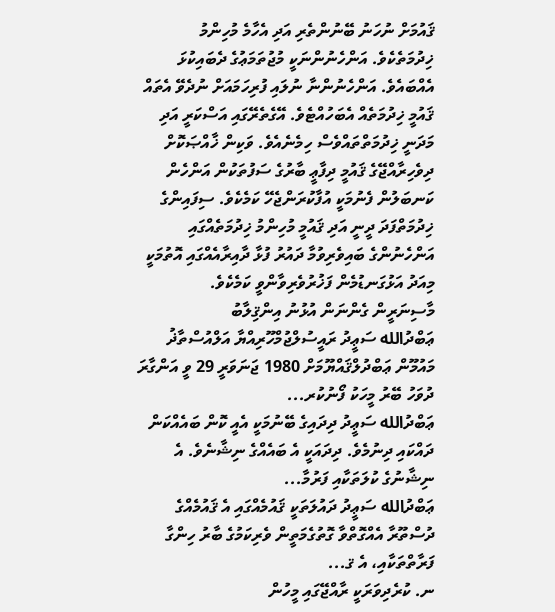ޤައުމަށް ނުހަނު ބޭނުންތެރި އަދި އެހާމެ މުހިންމު ޚިދުމަތެކެވެ. އަންހެނުންނަކީ މުޖުތަމަޢުގެ ދެބައިކުޅަ އެއްބައެވެ. އަންހެނުންނާ ނުލައި ފުރިހަމައަށް ނުދެވޭ އެތައް ޤައުމީ ޚިދުމަތެއް އެބަހުއްޓެވެ. އޭގެތެރޭގައި އަސްކަރީ އަދި މަދަނީ ޚިދުމަތްތައްވެސް ހިމެނެއެވެ. ވަކިން ޚާއްޞަކޮށް ދިވެހިރާއްޖޭގެ ޤައުމީ ދިފާޢީ ބާރުގެ ސަފުތަކުން އަންހެން ކަނބަލުން ފެނުމަކީ އުފާކުރަންޖެހޭ ކަމެކެވެ. ސިފައިންގެ ޚިދުމަތްފަދަ ދީނީ އަދި ޤައުމީ މުހިންމު ޚިދުމަތެއްގައި އަންހެނުންގެ ބައިވެރިވުމާ ދައުރު ފުޅާ ދާއިރާއެއްގައި އޮތުމަކީ މިއަދު އަޅުގަނޑުމެން ފަޚުރުވެރިވާންވީ ކަމެކެވެ.
މާސިނަރީން ގެންނަން އުޅުނު އިންޤިލާބު
ޢަބްދުالله ސަޢީދު ރައީސުލްޖުމްހޫރިއްޔާ އަލްއުސްތާޛު މައުމޫން ޢަބްދުލްޤައްޔޫމަށް 1980 ޖަނަވަރީ 29 ވީ އަންގާރަ ދުވަހު ބޭރު މީހަކު ފޯނުކުރ...
ޢަބްދުالله ސަޢީދު ދިދައިގެ ބޭނުމަކީ އެއީ ކޮން ބައެއްކަން ދައްކައި ދިނުމެވެ. ދިދައަކީ އެ ބައެއްގެ ނިޝާނެވެ. އެ ނިޝާނުގެ ކުލަތަކާއި ފަރުމާ...
ޢަބްދުالله ސަޢީދު ދައުލަތަކީ ޤައުމެއްގައި އެ ޤައުމެއްގެ ދުސްތޫރާ އެއްގޮތްވާ ގޮތުގެމަތީން ވެރިކަމުގެ ބާރު ހިންގާ ފަރާތްތަކާއި، އެ ޤ...
ނ. ކުރެދިވަރަކީ ރާއްޖޭގައި މީހުން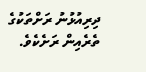ދިރިއުޅުނު ރަށްތަކުގެ ތެރެއިން ރަށެކެވެ.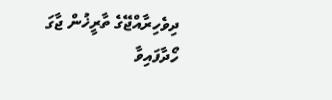ދިވެހިރާއްޖޭގެ ތާރީޚުން ޖާގަ ހޯދާފައިވާ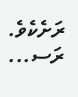ރަށެކެވެ. ރަސ...